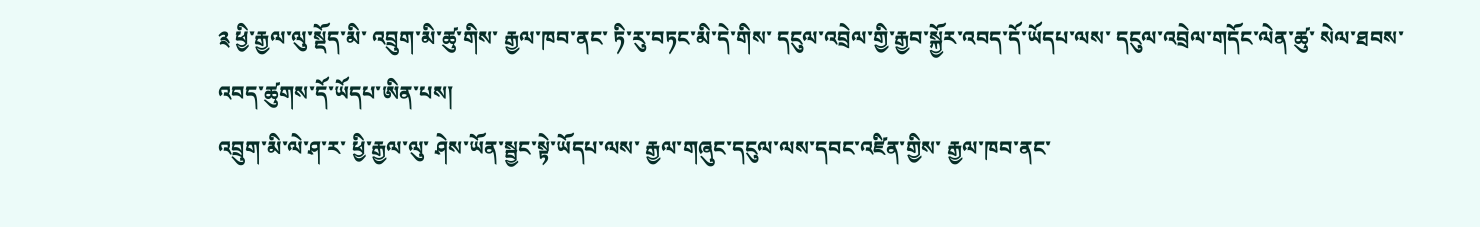༉ ཕྱི་རྒྱལ་ལུ་སྡོད་མི་ འབྲུག་མི་ཚུ་གིས་ རྒྱལ་ཁབ་ནང་ ཏི་རུ་བཏང་མི་དེ་གིས་ དངུལ་འབྲེལ་གྱི་རྒྱབ་སྐྱོར་འབད་དོ་ཡོདཔ་ལས་ དངུལ་འབྲེལ་གདོང་ལེན་ཚུ་ སེལ་ཐབས་འབད་ཚུགས་དོ་ཡོདཔ་ཨིན་པས།
འབྲུག་མི་ལེ་ཤ་ར་ ཕྱི་རྒྱལ་ལུ་ ཤེས་ཡོན་སྦྱང་སྟེ་ཡོདཔ་ལས་ རྒྱལ་གཞུང་དངུལ་ལས་དབང་འཛིན་གྱིས་ རྒྱལ་ཁབ་ནང་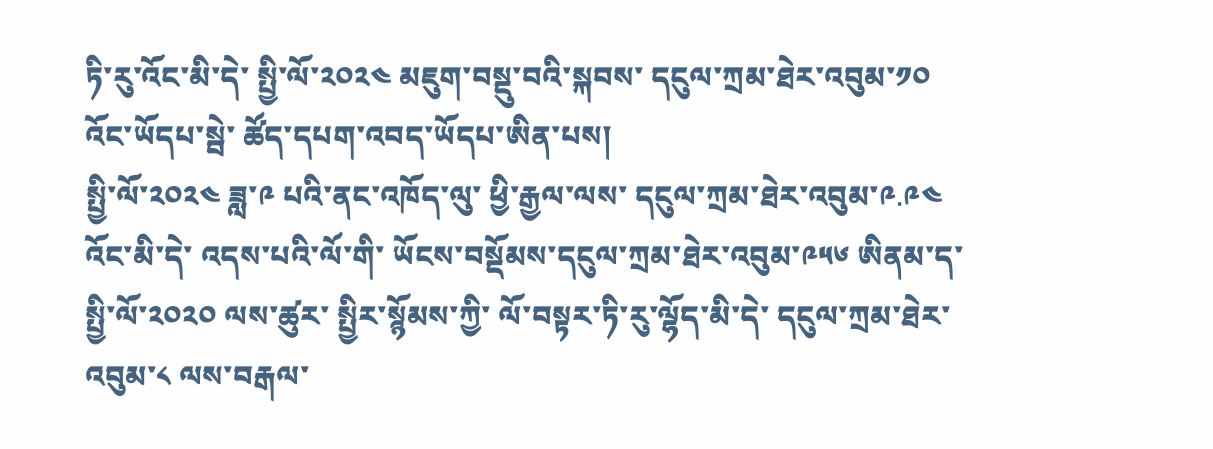ཏི་རུ་འོང་མི་དེ་ སྤྱི་ལོ་༢༠༢༤ མཇུག་བསྡུ་བའི་སྐབས་ དངུལ་ཀྲམ་ཐེར་འབུམ་༡༠ འོང་ཡོདཔ་སྦེ་ ཚོད་དཔག་འབད་ཡོདཔ་ཨིན་པས།
སྤྱི་ལོ་༢༠༢༤ ཟླ་༩ པའི་ནང་འཁོད་ལུ་ ཕྱི་རྒྱལ་ལས་ དངུལ་ཀྲམ་ཐེར་འབུམ་༩.༩༤ འོང་མི་དེ་ འདས་པའི་ལོ་གི་ ཡོངས་བསྡོམས་དངུལ་ཀྲམ་ཐེར་འབུམ་༩༥༦ ཨིནམ་ད་ སྤྱི་ལོ་༢༠༢༠ ལས་ཚུར་ སྤྱིར་སྙོམས་ཀྱི་ ལོ་བསྟར་ཏི་རུ་ལྷོད་མི་དེ་ དངུལ་ཀྲམ་ཐེར་འབུམ་༨ ལས་བརྒལ་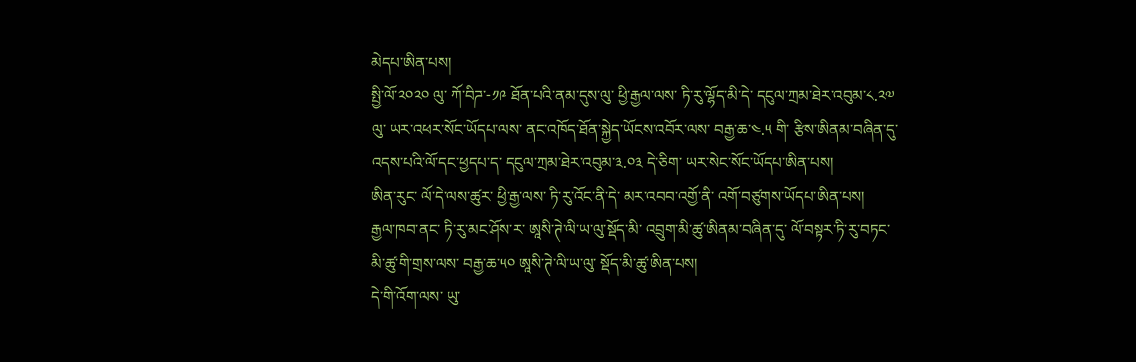མེདཔ་ཨིན་པས།
སྤྱི་ལོ་༢༠༢༠ ལུ་ ཀོ་བིཌ་-༡༩ ཐོན་པའི་ནམ་དུས་ལུ་ ཕྱི་རྒྱལ་ལས་ ཏི་རུ་ལྷོད་མི་དེ་ དངུལ་ཀྲམ་ཐེར་འབུམ་༨.༢༧ ལུ་ ཡར་འཕར་སོང་ཡོདཔ་ལས་ ནང་འཁོད་ཐོན་སྐྱེད་ཡོངས་འབོར་ལས་ བརྒྱ་ཆ་༤.༥ གི་ རྩིས་ཨིནམ་བཞིན་དུ་ འདས་པའི་ལོ་དང་ཕྱདཔ་ད་ དངུལ་ཀྲམ་ཐེར་འབུམ་༣.༠༣ དེ་ཅིག་ ཡར་སེང་སོང་ཡོདཔ་ཨིན་པས།
ཨིན་རུང་ ལོ་དེ་ལས་ཚུར་ ཕྱི་རྒྱ་ལས་ ཏི་རུ་འོང་ནི་དེ་ མར་འབབ་འགྱོ་ནི་ འགོ་བཙུགས་ཡོདཔ་ཨིན་པས།
རྒྱལ་ཁབ་ནང་ ཏི་རུ་མང་ཤོས་ར་ ཨཱསི་ཊེ་ལི་ཡ་ལུ་སྡོད་མི་ འབྲུག་མི་ཚུ་ཨིནམ་བཞིན་དུ་ ལོ་བསྟར་ཏི་རུ་བཏང་མི་ཚུ་གི་གྲས་ལས་ བརྒྱ་ཆ་༥༠ ཨཱསི་ཊེ་ལི་ཡ་ལུ་ སྡོད་མི་ཚུ་ཨིན་པས།
དེ་གི་འོག་ལས་ ཡུ་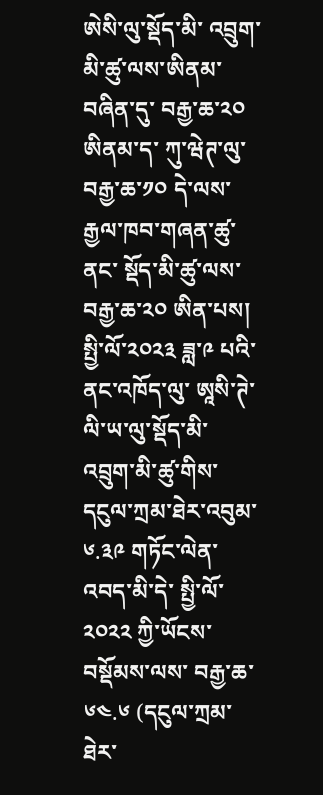ཨེསི་ལུ་སྡོད་མི་ འབྲུག་མི་ཚུ་ལས་ཨིནམ་བཞིན་དུ་ བརྒྱ་ཆ་༢༠ ཨིནམ་ད་ ཀུ་ཝེཊ་ལུ་ བརྒྱ་ཆ་༡༠ དེ་ལས་ རྒྱལ་ཁབ་གཞན་ཚུ་ནང་ སྡོད་མི་ཚུ་ལས་ བརྒྱ་ཆ་༢༠ ཨིན་པས།
སྤྱི་ལོ་༢༠༢༣ ཟླ་༩ པའི་ནང་འཁོད་ལུ་ ཨཱསི་ཊེ་ལི་ཡ་ལུ་སྡོད་མི་ འབྲུག་མི་ཚུ་གིས་ དངུལ་ཀྲམ་ཐེར་འབུམ་༦.༣༩ གཏོང་ལེན་འབད་མི་དེ་ སྤྱི་ལོ་༢༠༢༢ ཀྱི་ཡོངས་བསྡོམས་ལས་ བརྒྱ་ཆ་༦༤.༦ (དངུལ་ཀྲམ་ཐེར་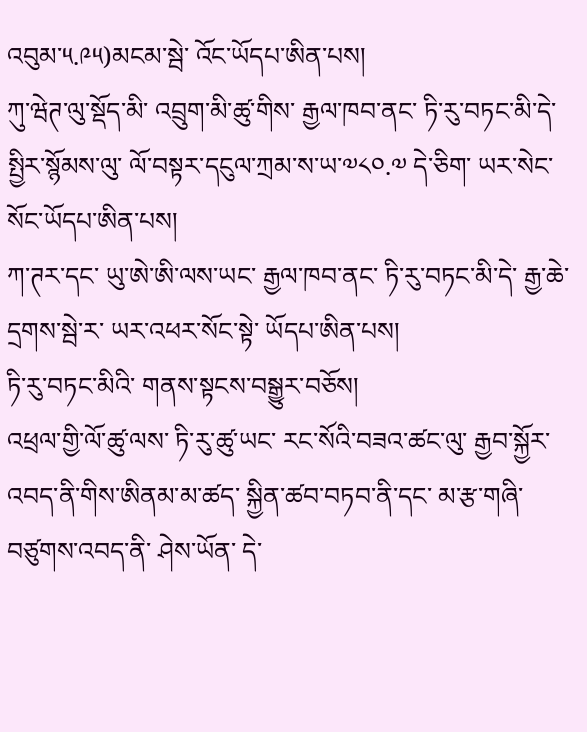འབུམ་༥.༩༥)མངམ་སྦེ་ འོང་ཡོདཔ་ཨིན་པས།
ཀུ་ཝེཊ་ལུ་སྡོད་མི་ འབྲུག་མི་ཚུ་གིས་ རྒྱལ་ཁབ་ནང་ ཏི་རུ་བཏང་མི་དེ་ སྤྱིར་སྙོམས་ལུ་ ལོ་བསྟར་དངུལ་ཀྲམ་ས་ཡ་༧༨༠.༧ དེ་ཅིག་ ཡར་སེང་སོང་ཡོདཔ་ཨིན་པས།
ཀ་ཊར་དང་ ཡུ་ཨེ་ཨི་ལས་ཡང་ རྒྱལ་ཁབ་ནང་ ཏི་རུ་བཏང་མི་དེ་ རྒྱ་ཆེ་དྲགས་སྦེ་ར་ ཡར་འཕར་སོང་སྟེ་ ཡོདཔ་ཨིན་པས།
ཏི་རུ་བཏང་མིའི་ གནས་སྟངས་བསྒྱུར་བཅོས།
འཕྲལ་གྱི་ལོ་ཚུ་ལས་ ཏི་རུ་ཚུ་ཡང་ རང་སོའི་བཟའ་ཚང་ལུ་ རྒྱབ་སྐྱོར་འབད་ནི་གིས་ཨིནམ་མ་ཚད་ སྐྱིན་ཚབ་བཏབ་ནི་དང་ མ་རྩ་གཞི་བཙུགས་འབད་ནི་ ཤེས་ཡོན་ དེ་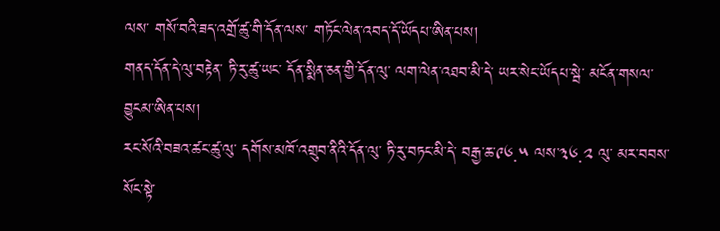ལས་ གསོ་བའི་ཟད་འགྲོ་ཚུ་གི་དོན་ལས་ གཏོང་ལེན་འབད་དོ་ཡོདཔ་ཨིན་པས།
གནད་དོན་དེ་ལུ་བརྟེན་ ཏི་རུ་ཚུ་ཡང་ དོན་སྨིན་ཅན་གྱི་དོན་ལུ་ ལག་ལེན་འཐབ་མི་དེ་ ཡར་སེང་ཡོདཔ་སྦེ་ མངོན་གསལ་བྱུངམ་ཨིན་པས།
རང་སོའི་བཟའ་ཚང་ཚུ་ལུ་ དགོས་མཁོ་འགྲུབ་ནིའི་དོན་ལུ་ ཏི་རུ་བཏང་མི་དེ་ བརྒྱ་ཆ་༩༦.༥ ལས་༣༦.༢ ལུ་ མར་བབས་སོང་སྟེ་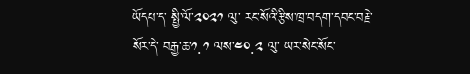ཡོདཔ་ད་ སྤྱི་ལོ་༢༠༢༡ ལུ་ རང་སོའི་རྩིས་ཁྲ་བདག་དབང་བརྗེ་སོར་དེ་ བརྒྱ་ཆ་༡.༡ ལས་༤༠.༢ ལུ་ ཡར་སེང་སོང་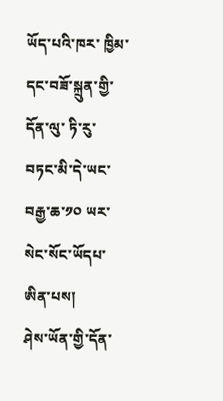ཡོད་པའི་ཁར་ ཁྱིམ་དང་བཟོ་སྐྲུན་གྱི་དོན་ལུ་ ཏི་རུ་བཏང་མི་དེ་ཡང་ བརྒྱ་ཆ་༡༠ ཡར་སེང་སོང་ཡོདཔ་ཨིན་པས།
ཤེས་ཡོན་གྱི་དོན་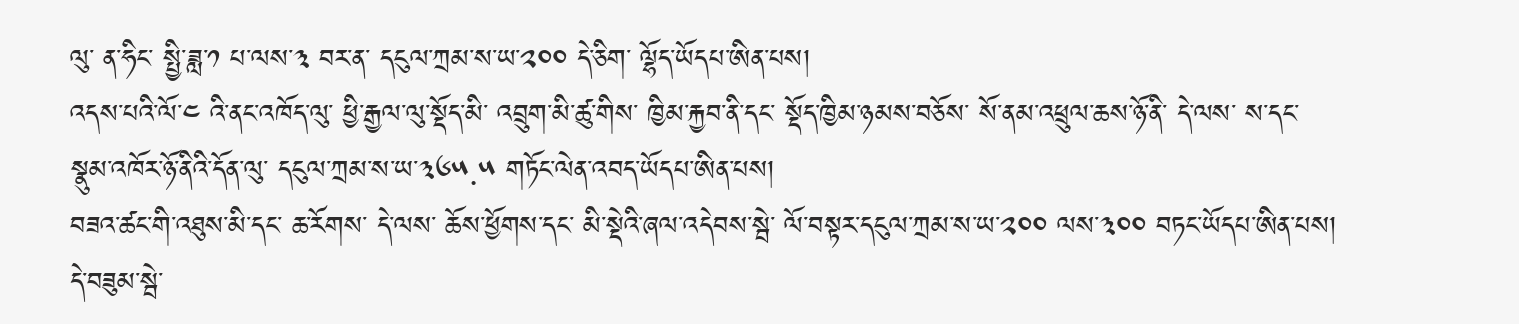ལུ་ ན་ཧིང་ སྤྱི་ཟླ་༡ པ་ལས་༣ བར་ན་ དངུལ་ཀྲམ་ས་ཡ་༢༠༠ དེ་ཅིག་ ལྷོད་ཡོདཔ་ཨིན་པས།
འདས་པའི་ལོ་༤ འི་ནང་འཁོད་ལུ་ ཕྱི་རྒྱལ་ལུ་སྡོད་མི་ འབྲུག་མི་ཚུ་གིས་ ཁྱིམ་རྐྱབ་ནི་དང་ སྡོད་ཁྱིམ་ཉམས་བཅོས་ སོ་ནམ་འཕྲུལ་ཆས་ཉོ་ནི་ དེ་ལས་ ས་དང་ སྣུམ་འཁོར་ཉོ་ནིའི་དོན་ལུ་ དངུལ་ཀྲམ་ས་ཡ་༣༦༥.༥ གཏོང་ལེན་འབད་ཡོདཔ་ཨིན་པས།
བཟའ་ཚང་གི་འཐུས་མི་དང་ ཆ་རོགས་ དེ་ལས་ ཆོས་ཕྱོགས་དང་ མི་སྡེའི་ཞལ་འདེབས་སྦེ་ ལོ་བསྟར་དངུལ་ཀྲམ་ས་ཡ་༢༠༠ ལས་༣༠༠ བཏང་ཡོདཔ་ཨིན་པས།
དེ་བཟུམ་སྦེ་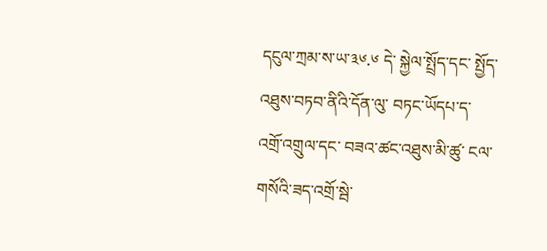དངུལ་ཀྲམ་ས་ཡ་༣༦.༦ དེ་ སྐྱེལ་སྤྲོད་དང་ སྤྱོད་འཐུས་བཏབ་ནིའི་དོན་ལུ་ བཏང་ཡོདཔ་ད་ འགྲོ་འགྲུལ་དང་ བཟའ་ཚང་འཐུས་མི་ཚུ་ ངལ་གསོའི་ཟད་འགྲོ་སྦེ་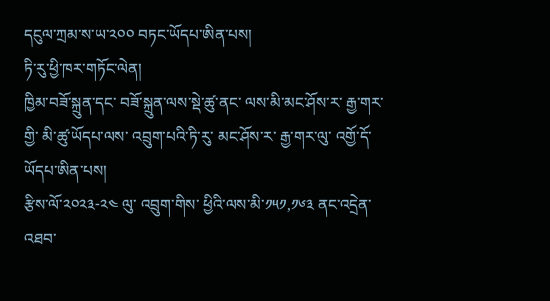དངུལ་ཀྲམ་ས་ཡ་༢༠༠ བཏང་ཡོདཔ་ཨིན་པས།
ཏི་རུ་ཕྱི་ཁར་གཏོང་ལེན།
ཁྱིམ་བཟོ་སྐྲུན་དང་ བཟོ་སྐྲུན་ལས་སྡེ་ཚུ་ནང་ ལས་མི་མང་ཤོས་ར་ རྒྱ་གར་གྱི་ མི་ཚུ་ཡོདཔ་ལས་ འབྲུག་པའི་ཏི་རུ་ མང་ཤོས་ར་ རྒྱ་གར་ལུ་ འགྱོ་དོ་ཡོདཔ་ཨིན་པས།
རྩིས་ལོ་༢༠༢༣-༢༤ ལུ་ འབྲུག་གིས་ ཕྱིའི་ལས་མི་༡༥༡,༡༦༣ ནང་འདྲེན་འཐབ་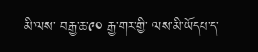མི་ལས་ བརྒྱ་ཆ་༩༠ རྒྱ་གར་གྱི་ ལས་མི་ཡོདཔ་ད་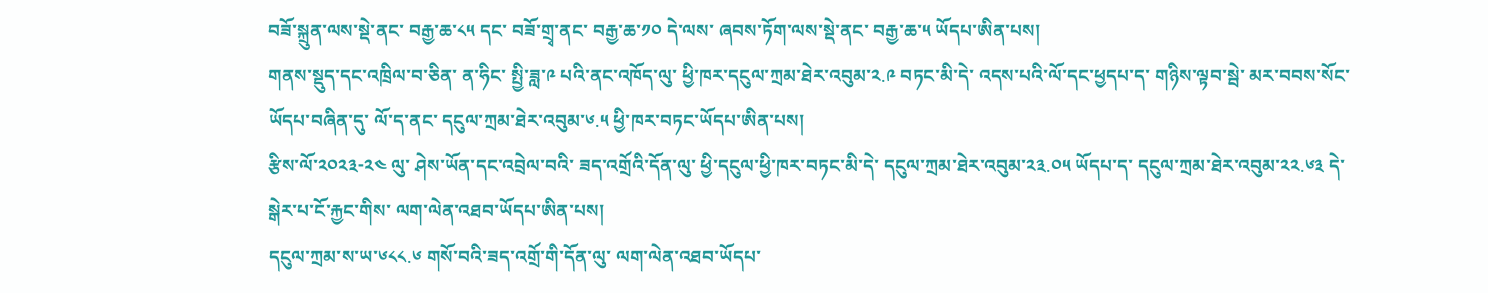བཟོ་སྐྲུན་ལས་སྡེ་ནང་ བརྒྱ་ཆ་༨༥ དང་ བཟོ་གྲྭ་ནང་ བརྒྱ་ཆ་༡༠ དེ་ལས་ ཞབས་ཏོག་ལས་སྡེ་ནང་ བརྒྱ་ཆ་༥ ཡོདཔ་ཨིན་པས།
གནས་སྡུད་དང་འཁྲིལ་བ་ཅིན་ ན་ཧིང་ སྤྱི་ཟླ་༩ པའི་ནང་འཁོད་ལུ་ ཕྱི་ཁར་དངུལ་ཀྲམ་ཐེར་འབུམ་༢.༩ བཏང་མི་དེ་ འདས་པའི་ལོ་དང་ཕྱདཔ་ད་ གཉིས་ལྟབ་སྦེ་ མར་བབས་སོང་ཡོདཔ་བཞིན་དུ་ ལོ་ད་ནང་ དངུལ་ཀྲམ་ཐེར་འབུམ་༦.༥ ཕྱི་ཁར་བཏང་ཡོདཔ་ཨིན་པས།
རྩིས་ལོ་༢༠༢༣-༢༤ ལུ་ ཤེས་ཡོན་དང་འབྲེལ་བའི་ ཟད་འགྲོའི་དོན་ལུ་ ཕྱི་དངུལ་ཕྱི་ཁར་བཏང་མི་དེ་ དངུལ་ཀྲམ་ཐེར་འབུམ་༢༣.༠༥ ཡོདཔ་ད་ དངུལ་ཀྲམ་ཐེར་འབུམ་༢༢.༦༣ དེ་ སྒེར་པ་ངོ་རྐྱང་གིས་ ལག་ལེན་འཐབ་ཡོདཔ་ཨིན་པས།
དངུལ་ཀྲམ་ས་ཡ་༦༨༨.༦ གསོ་བའི་ཟད་འགྲོ་གི་དོན་ལུ་ ལག་ལེན་འཐབ་ཡོདཔ་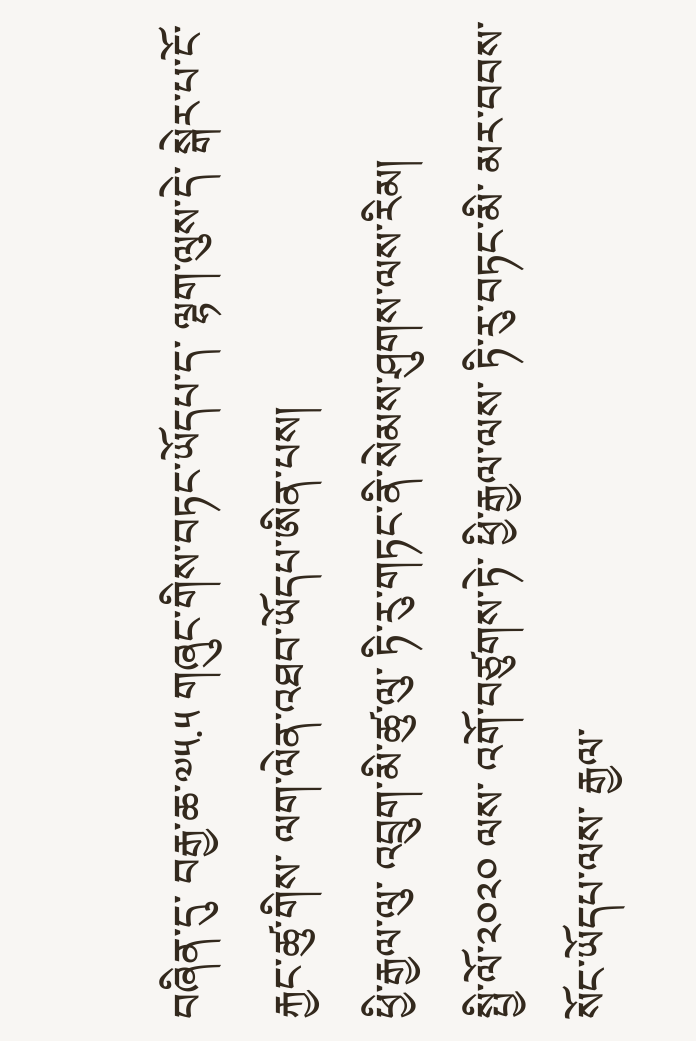བཞིན་དུ་ བརྒྱ་ཆ་༧༥.༥ གཞུང་གིས་བཏང་ཡོདཔ་ད་ ལྷག་ལུས་དེ་ སྒེར་པ་ངོ་རྐྱང་ཚུ་གིས་ ལག་ལེན་འཐབ་ཡོདཔ་ཨིན་པས།
ཕྱི་རྒྱལ་ལུ་ འབྲུག་མི་ཚུ་ལུ་ ཏི་རུ་གཏང་ནི་སེམས་ཤུགས་ལས་རིམ།
སྤྱི་ལོ་༢༠༢༠ ལས་ འགོ་བཙུགས་ཏེ་ ཕྱི་རྒྱལ་ལས་ ཏི་རུ་བཏང་མི་ མར་བབས་སོང་ཡོདཔ་ལས་ རྒྱལ་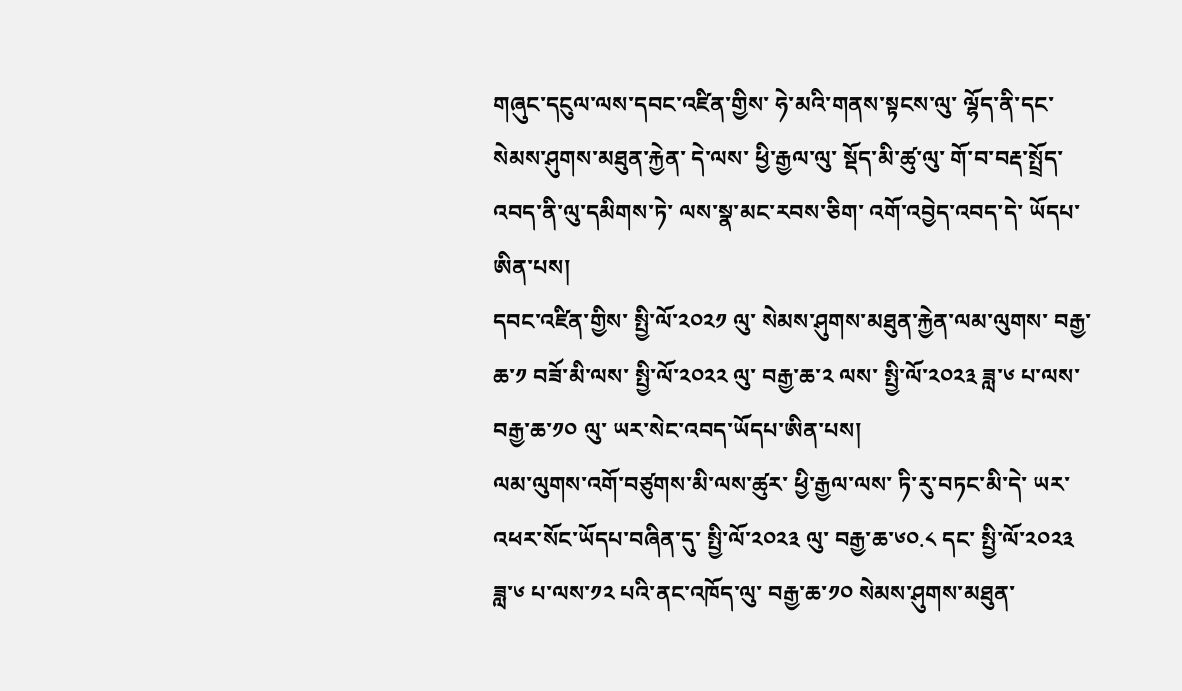གཞུང་དངུལ་ལས་དབང་འཛིན་གྱིས་ ཧེ་མའི་གནས་སྟངས་ལུ་ ལྷོད་ནི་དང་ སེམས་ཤུགས་མཐུན་རྐྱེན་ དེ་ལས་ ཕྱི་རྒྱལ་ལུ་ སྡོད་མི་ཚུ་ལུ་ གོ་བ་བརྡ་སྤྲོད་འབད་ནི་ལུ་དམིགས་ཏེ་ ལས་སྣ་མང་རབས་ཅིག་ འགོ་འབྱེད་འབད་དེ་ ཡོདཔ་ཨིན་པས།
དབང་འཛིན་གྱིས་ སྤྱི་ལོ་༢༠༢༡ ལུ་ སེམས་ཤུགས་མཐུན་རྐྱེན་ལམ་ལུགས་ བརྒྱ་ཆ་༡ བཟོ་མི་ལས་ སྤྱི་ལོ་༢༠༢༢ ལུ་ བརྒྱ་ཆ་༢ ལས་ སྤྱི་ལོ་༢༠༢༣ ཟླ་༦ པ་ལས་ བརྒྱ་ཆ་༡༠ ལུ་ ཡར་སེང་འབད་ཡོདཔ་ཨིན་པས།
ལམ་ལུགས་འགོ་བཙུགས་མི་ལས་ཚུར་ ཕྱི་རྒྱལ་ལས་ ཏི་རུ་བཏང་མི་དེ་ ཡར་འཕར་སོང་ཡོདཔ་བཞིན་དུ་ སྤྱི་ལོ་༢༠༢༣ ལུ་ བརྒྱ་ཆ་༦༠.༨ དང་ སྤྱི་ལོ་༢༠༢༣ ཟླ་༦ པ་ལས་༡༢ པའི་ནང་འཁོད་ལུ་ བརྒྱ་ཆ་༡༠ སེམས་ཤུགས་མཐུན་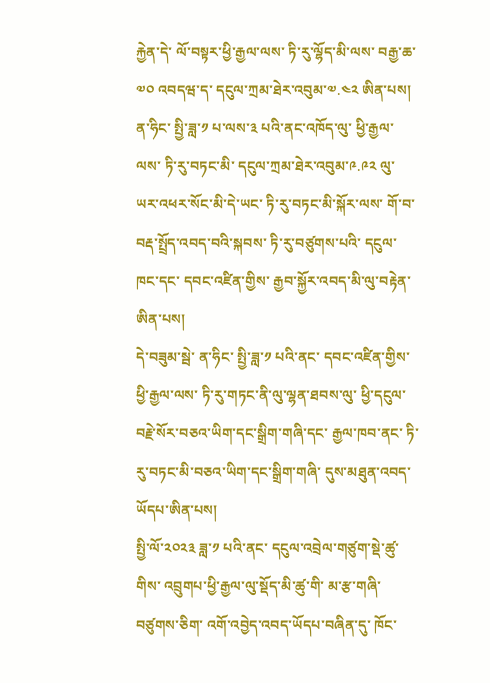རྐྱེན་དེ་ ལོ་བསྟར་ཕྱི་རྒྱལ་ལས་ ཏི་རུ་ལྷོད་མི་ལས་ བརྒྱ་ཆ་༧༠ འབདཝ་ད་ དངུལ་ཀྲམ་ཐེར་འབུམ་༧.༤༢ ཨིན་པས།
ན་ཧིང་ སྤྱི་ཟླ་༡ པ་ལས་༣ པའི་ནང་འཁོད་ལུ་ ཕྱི་རྒྱལ་ལས་ ཏི་རུ་བཏང་མི་ དངུལ་ཀྲམ་ཐེར་འབུམ་༩.༩༢ ལུ་ ཡར་འཕར་སོང་མི་དེ་ཡང་ ཏི་རུ་བཏང་མི་སྐོར་ལས་ གོ་བ་བརྡ་སྤྲོད་འབད་བའི་སྐབས་ ཏི་རུ་བཙུགས་པའི་ དངུལ་ཁང་དང་ དབང་འཛིན་གྱིས་ རྒྱབ་སྐྱོར་འབད་མི་ལུ་བརྟེན་ཨིན་པས།
དེ་བཟུམ་སྦེ་ ན་ཧིང་ སྤྱི་ཟླ་༡ པའི་ནང་ དབང་འཛིན་གྱིས་ ཕྱི་རྒྱལ་ལས་ ཏི་རུ་གཏང་ནི་ལུ་ལྷན་ཐབས་ལུ་ ཕྱི་དངུལ་བརྗེ་སོར་བཅའ་ཡིག་དང་སྒྲིག་གཞི་དང་ རྒྱལ་ཁབ་ནང་ ཏི་རུ་བཏང་མི་བཅའ་ཡིག་དང་སྒྲིག་གཞི་ དུས་མཐུན་འབད་ཡོདཔ་ཨིན་པས།
སྤྱི་ལོ་༢༠༢༣ ཟླ་༡ པའི་ནང་ དངུལ་འབྲེལ་གཙུག་སྡེ་ཚུ་གིས་ འབྲུགཔ་ཕྱི་རྒྱལ་ལུ་སྡོད་མི་ཚུ་གི་ མ་རྩ་གཞི་བཙུགས་ཅིག་ འགོ་འབྱེད་འབད་ཡོདཔ་བཞིན་དུ་ ཁོང་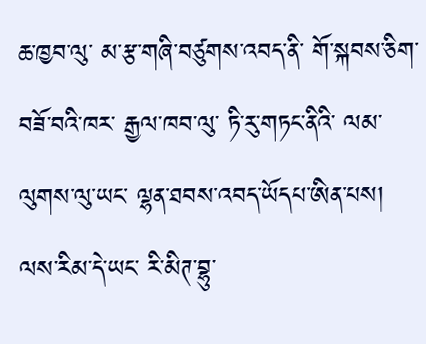ཆ་ཁྱབ་ལུ་ མ་རྩ་གཞི་བཙུགས་འབད་ནི་ གོ་སྐབས་ཅིག་ བཟོ་བའི་ཁར་ རྒྱལ་ཁབ་ལུ་ ཏི་རུ་གཏང་ནིའི་ ལམ་ལུགས་ལུ་ཡང་ ལྷན་ཐབས་འབད་ཡོདཔ་ཨིན་པས།
ལས་རིམ་དེ་ཡང་ རི་མིཊ་བྷུ་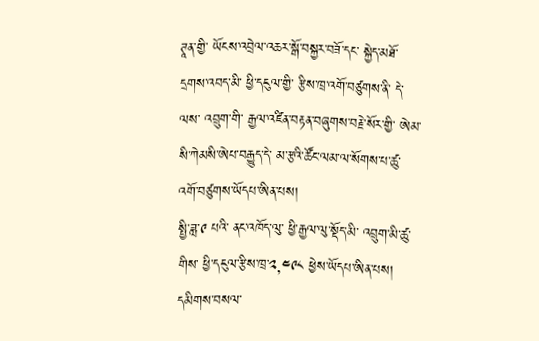ཊཱན་གྱི་ ཡོངས་འབྲེལ་འཆར་སྒོ་བསྐྱར་བཟོ་དང་ སྐྱེད་མཐོ་དྲགས་འབད་མི་ ཕྱི་དངུལ་གྱི་ རྩིས་ཁྲ་འགོ་བཙུགས་ནི་ དེ་ལས་ འབྲུག་གི་ རྒྱལ་འཛིན་བརྟན་བཞུགས་བརྗེ་སོར་གྱི་ ཨེམ་སི་ཀེམསི་ཨེཔ་བརྒྱུད་དེ་ མ་རྩའི་ཚོང་ལམ་ལ་སོགས་པ་ཚུ་ འགོ་བཙུགས་ཡོདཔ་ཨིན་པས།
སྤྱི་ཟླ་༩ པའི་ ནང་འཁོད་ལུ་ ཕྱི་རྒྱལ་ལུ་སྡོད་མི་ འབྲུག་མི་ཚུ་གིས་ ཕྱི་དངུལ་རྩིས་ཁྲ་༢,༤༩༨ ཕྱེས་ཡོདཔ་ཨིན་པས།
དམིགས་བསལ་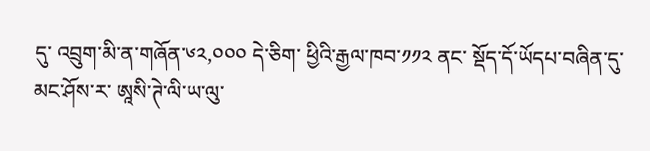དུ་ འབྲུག་མི་ན་གཞོན་༦༢,༠༠༠ དེ་ཅིག་ ཕྱིའི་རྒྱལ་ཁབ་༡༡༢ ནང་ སྡོད་དོ་ཡོདཔ་བཞིན་དུ་ མང་ཤོས་ར་ ཨཱསི་ཊེ་ལི་ཡ་ལུ་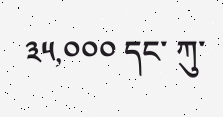༣༥,༠༠༠ དང་ ཀུ་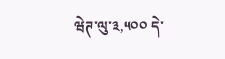ཝེཊ་ལུ་༣,༥༠༠ དེ་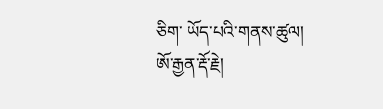ཅིག་ ཡོད་པའི་གནས་ཚུལ།
ཨོ་རྒྱན་རྡོ་རྗེ།